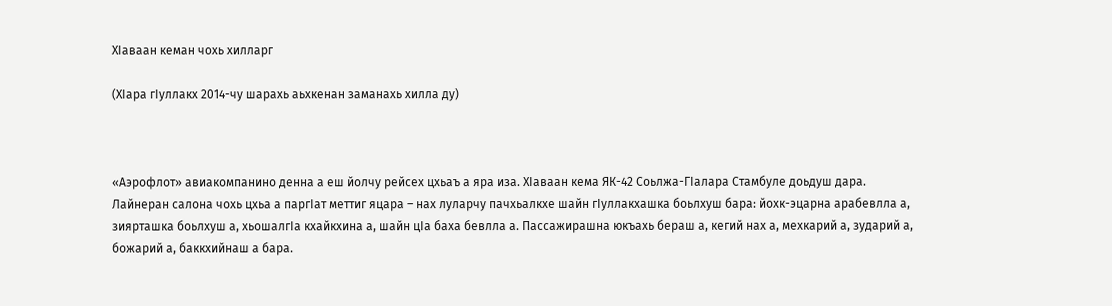ХIаваан кеман чохь хилларг

(ХӀара гӀуллакх 2014-чу шарахь аьхкенан заманахь хилла ду)



«Аэрофлот» авиакомпанино денна а еш йолчу рейсех цхьаъ а яра иза. ХIаваан кема ЯК-42 Соьлжа-ГIалара Стамбуле доьдуш дара. Лайнеран салона чохь цхьа а паргIат меттиг яцара – нах луларчу пачхьалкхе шайн гIуллакхашка боьлхуш бара: йохк-эцарна арабевлла а, зиярташка боьлхуш а, хьошалгIа кхайкхина а, шайн цIа баха бевлла а. Пассажирашна юкъахь бераш а, кегий нах а, мехкарий а, зударий а, божарий а, баккхийнаш а бара.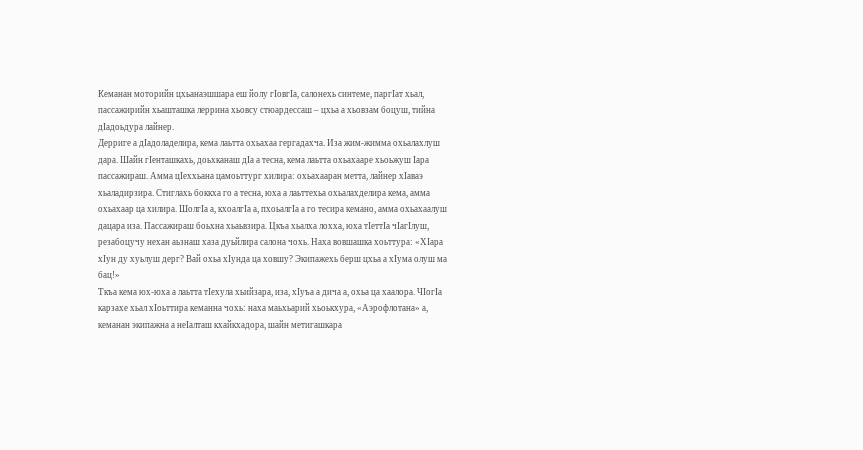Кеманан моторийн цхьанаэшшара еш йолу гIовгIа, салонехь синтеме, паргIат хьал, пассажирийн хьашташка леррина хьовсу стюардессаш – цхьа а хьовзам боцуш, тийна дIадоьдура лайнер.
Дерриге а дIадоладелира, кема лаьтта охьахаа гергадахча. Иза жим-жимма охьалахлуш дара. Шайн гIенташкахь, доьхканаш дIа а тесна, кема лаьтта охьахааре хьоьжуш Iара пассажираш. Амма цIеххьана цамоьттург хилира: охьахааран метта, лайнер хIаваэ хьаладирзира. Стиглахь боккха го а тесна, юха а лаьттехьа охьалахделира кема, амма охьахаар ца хилира. ШолгIа а, кхоалгIа а, пхоьалгIа а го тесира кемано, амма охьахаалуш дацара иза. Пассажираш боьхна хьаьвзира. Цкъа хьалха лохха, юха тIеттIа чIагIлуш, резабоцучу нехан аьзнаш хаза дуьйлира салона чохь. Наха вовшашка хоьттура: «ХIара хIун ду хуьлуш дерг? Вай охьа хIунда ца ховшу? Экипажехь берш цхьа а хIума олуш ма бац!»
Ткъа кема юх-юха а лаьтта тIехула хьийзара, иза, хIуъа а дича а, охьа ца хаалора. ЧIогIа карзахе хьал хIоьттира кеманна чохь: наха маьхьарий хьоькхура, «Аэрофлотана» а, кеманан экипажна а неIалташ кхайкхадора, шайн метигашкара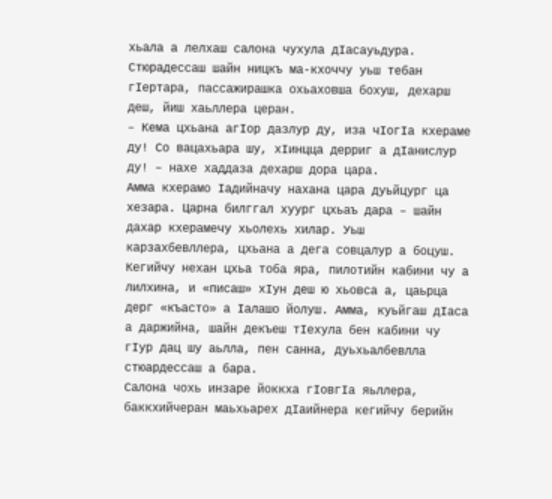хьала а лелхаш салона чухула дIасауьдура. Стюрадессаш шайн ницкъ ма-кхоччу уьш тебан гIертара, пассажирашка охьаховша бохуш, дехарш деш, йиш хаьллера церан.
– Кема цхьана агIор дазлур ду, иза чIогIа кхераме ду! Со вацахьара шу, хIинцца дерриг а дIанислур ду! – нахе хаддаза дехарш дора цара.
Амма кхерамо Iадийначу нахана цара дуьйцург ца хезара. Царна билггал хуург цхьаъ дара – шайн дахар кхерамечу хьолехь хилар. Уьш карзахбевллера, цхьана а дега совцалур а боцуш. Кегийчу нехан цхьа тоба яра, пилотийн кабини чу а лилхина, и «писаш» хIун деш ю хьовса а, цаьрца дерг «къасто» а Iалашо йолуш. Амма, куьйгаш дIаса а даржийна, шайн декъеш тIехула бен кабини чу гIур дац шу аьлла, пен санна, дуьхьалбевлла стюардессаш а бара.
Салона чохь инзаре йоккха гIовгIа яьллера, баккхийчеран маьхьарех дIаийнера кегийчу берийн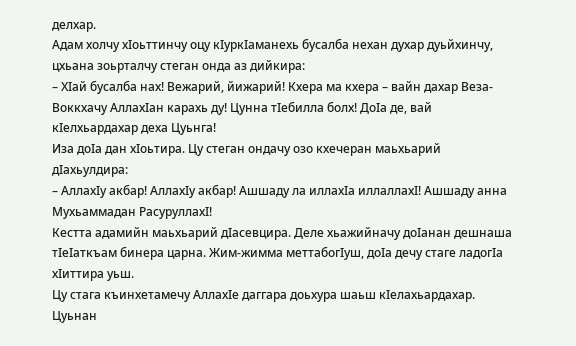делхар.
Адам холчу хIоьттинчу оцу кIуркIаманехь бусалба нехан духар дуьйхинчу, цхьана зоьрталчу стеган онда аз дийкира:
– ХIай бусалба нах! Вежарий, йижарий! Кхера ма кхера – вайн дахар Веза-Воккхачу АллахIан карахь ду! Цунна тIебилла болх! ДоIа де, вай кIелхьардахар деха Цуьнга!
Иза доIа дан хIоьтира. Цу стеган ондачу озо кхечеран маьхьарий дIахьулдира:
– АллахIу акбар! АллахIу акбар! Ашшаду ла иллахIа иллаллахI! Ашшаду анна Мухьаммадан РасуруллахI!
Кестта адамийн маьхьарий дIасевцира. Деле хьажийначу доIанан дешнаша тIеIаткъам бинера царна. Жим-жимма меттабогIуш, доIа дечу стаге ладогIа хIиттира уьш.
Цу стага къинхетамечу АллахIе даггара доьхура шаьш кIелахьардахар. Цуьнан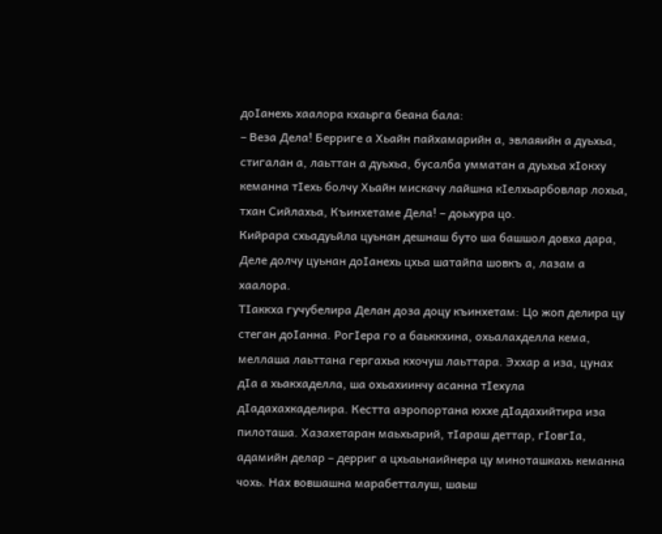доIанехь хаалора кхаьрга беана бала:
– Веза Дела! Берриге а Хьайн пайхамарийн а, эвлаяийн а дуьхьа, стигалан а, лаьттан а дуьхьа, бусалба умматан а дуьхьа хIокху кеманна тIехь болчу Хьайн мискачу лайшна кIелхьарбовлар лохьа, тхан Сийлахьа, Къинхетаме Дела! – доьхура цо.
Кийрара схьадуьйла цуьнан дешнаш буто ша башшол довха дара, Деле долчу цуьнан доӀанехь цхьа шатайпа шовкъ а, лазам а хаалора.
ТӀаккха гучубелира Делан доза доцу къинхетам: Цо жоп делира цу стеган доIанна. РогIера го а баьккхина, охьалахделла кема, меллаша лаьттана гергахьа кхочуш лаьттара. Эххар а иза, цунах дIа а хьакхаделла, ша охьахиинчу асанна тIехула дIадахахкаделира. Кестта аэропортана юххе дIадахийтира иза пилоташа. Хазахетаран маьхьарий, тIараш деттар, гIовгIа, адамийн делар – дерриг а цхьаьнаийнера цу миноташкахь кеманна чохь. Нах вовшашна марабетталуш, шаьш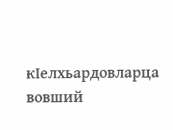кIелхьардовларца вовший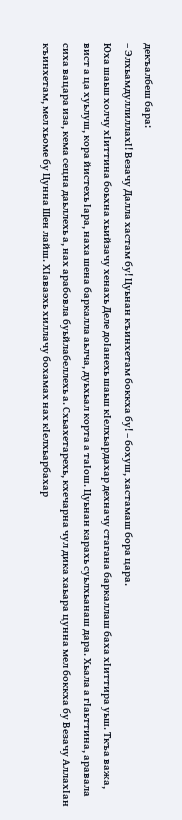декъалбеш бара:
– ЭлхьамдуллиллахI! Везачу Далла хастам бу! Цуьнан къинхетам боккха бу! – бохуш, хастамаш бора цара.
Юха шаьш холчу хIиттина боьхна хьийзачу хенахь Деле доIанехь шаьш кIелхьардахар дехначу стагана баркаллаш баха хIиттира уьш. Ткъа важа, вист а ца хуьлуш, кора йистехь Iара, наха шена баркалла аьлча, дуьхьал корта а таIош. Цуьнан карахь суьлхьанаш дара. Хьала а гIаьттина, аравала сиха вацара иза, кема сецна даьллехь а, нах арабовла буьйлабеллехь а. Схьахетарехь, кхечарна чул дика хаьара цунна мел боккха бу Везачу АллахIан къинхетам, мел хьоме бу Цунна Шен лайш. ХӀаваэхь хиллачу бохамах нах кӀелхьарбахар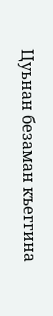Цуьнан безаман къеггина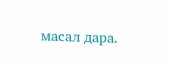масал дара.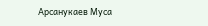Арсанукаев Муса